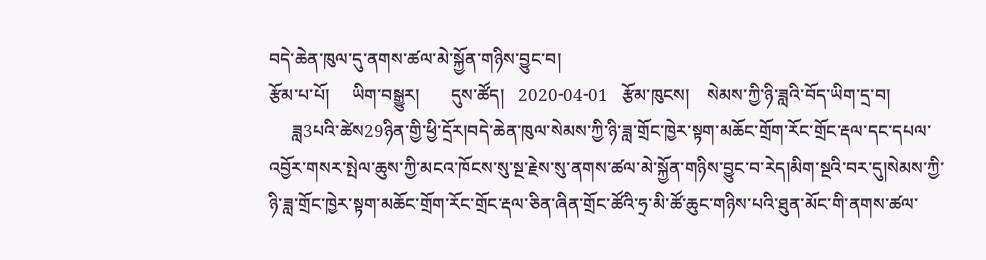བདེ་ཆེན་ཁུལ་དུ་ནགས་ཚལ་མེ་སྐྱོན་གཉིས་བྱུང་བ།
རྩོམ་པ་པོ།     ཡིག་བསྒྱུར།       དུས་ཚོད།   2020-04-01   རྩོམ་ཁུངས།    སེམས་ཀྱི་ཉི་ཟླའི་བོད་ཡིག་དྲ་བ།
     ཟླ3པའི་ཚེས29ཉིན་གྱི་ཕྱི་དྲོར།བདེ་ཆེན་ཁུལ་སེམས་ཀྱི་ཉི་ཟླ་གྲོང་ཁྱེར་སྟག་མཆོང་གྲོག་རོང་གྲོང་རྡལ་དང་དཔལ་འབྱོར་གསར་སྤེལ་ཆུས་ཀྱི་མངའ་ཁོངས་སུ་སྔ་རྗེས་སུ་ནགས་ཚལ་མེ་སྐྱོན་གཉིས་བྱུང་བ་རེད།མིག་སྔའི་བར་དུ།སེམས་ཀྱི་ཉི་ཟླ་གྲོང་ཁྱེར་སྟག་མཆོང་གྲོག་རོང་གྲོང་རྡལ་ཅིན་ཞིན་གྲོང་ཚོའི་ཧྲ་མི་ཚོ་ཆུང་གཉིས་པའི་ཐུན་མོང་གི་ནགས་ཚལ་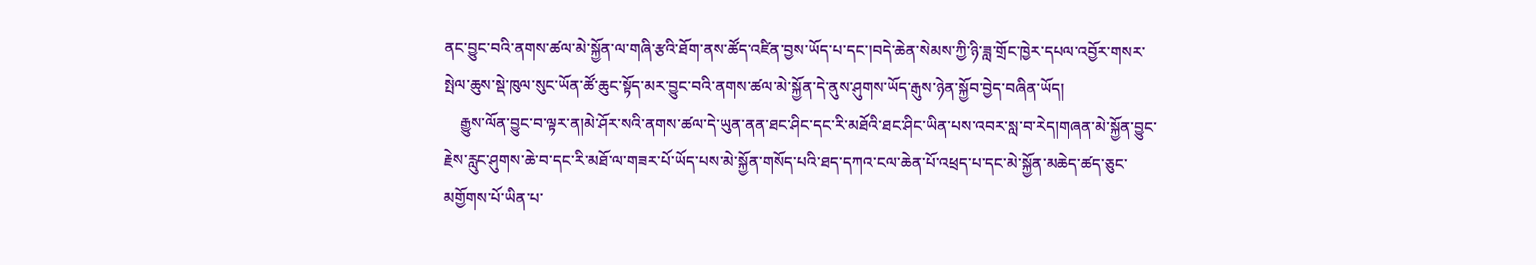ནང་བྱུང་བའི་ནགས་ཚལ་མེ་སྐྱོན་ལ་གཞི་རྩའི་ཐོག་ནས་ཚོད་འཛིན་བྱས་ཡོད་པ་དང་།བདེ་ཆེན་སེམས་ཀྱི་ཉི་ཟླ་གྲོང་ཁྱེར་དཔལ་འབྱོར་གསར་སྤེལ་ཆུས་སྡེ་ཁུལ་སུང་ཡོན་ཚོ་ཆུང་སྟོད་མར་བྱུང་བའི་ནགས་ཚལ་མེ་སྐྱོན་དེ་ནུས་ཤུགས་ཡོད་རྒུས་ཉེན་སྐྱོབ་བྱེད་བཞིན་ཡོད།
    རྒྱུས་ལོན་བྱུང་བ་ལྟར་ན།མེ་ཤོར་སའི་ནགས་ཚལ་དེ་ཡུན་ནན་ཐང་ཤིང་དང་རི་མཐོའི་ཐང་ཤིང་ཡིན་པས་འབར་སླ་བ་རེད།གཞན་མེ་སྐྱོན་བྱུང་རྗེས་རླུང་ཤུགས་ཆེ་བ་དང་རི་མཐོ་ལ་གཟར་པོ་ཡོད་པས་མེ་སྐྱོན་གསོད་པའི་ཐད་དཀའ་ངལ་ཆེན་པོ་འཕྲད་པ་དང་མེ་སྐྱོན་མཆེད་ཚད་ཅུང་མགྱོགས་པོ་ཡིན་པ་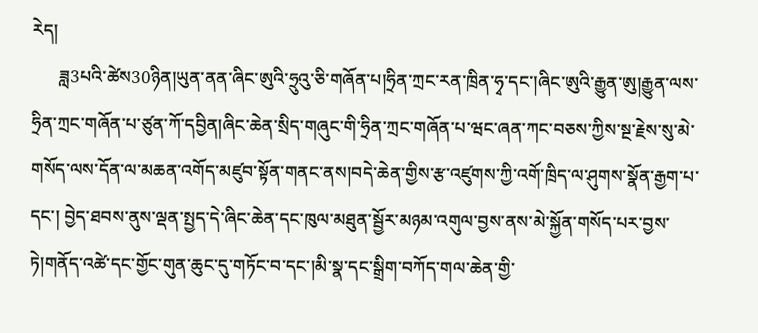རེད།
      ཟླ3པའི་ཚེས30ཉིན།ཡུན་ནན་ཞིང་ཨུའི་ཧྲུའུ་ཅི་གཞོན་པ།ཧྲིན་ཀྲང་རན་ཁྲིན་ཧྭ་དང་།ཞིང་ཨུའི་རྒྱུན་ཨུ།རྒྱུན་ལས་ཧྲིན་ཀྲང་གཞོན་པ་ཙུན་ཀོ་དབྱིན།ཞིང་ཆེན་སྲིད་གཞུང་གི་ཧྲིན་ཀྲང་གཞོན་པ་ཝང་ཞན་ཀང་བཅས་ཀྱིས་སྔ་རྗེས་སུ་མེ་གསོད་ལས་དོན་ལ་མཆན་འགོད་མཛུབ་སྟོན་གནང་ནས།བདེ་ཆེན་གྱིས་རྩ་འཛུགས་ཀྱི་འགོ་ཁྲིད་ལ་ཤུགས་སྣོན་རྒྱག་པ་དང་། བྱེད་ཐབས་ནུས་ལྡན་སྤྱད་དེ་ཞིང་ཆེན་དང་ཁུལ་མཐུན་སྦྱོར་མཉམ་འགུལ་བྱས་ནས་མེ་སྐྱོན་གསོད་པར་བྱས་ཏེ།གནོད་འཚེ་དང་གྱོང་གུན་ཆུང་དུ་གཏོང་བ་དང་།མི་སྣ་དང་སྒྲིག་བཀོད་གལ་ཆེན་གྱི་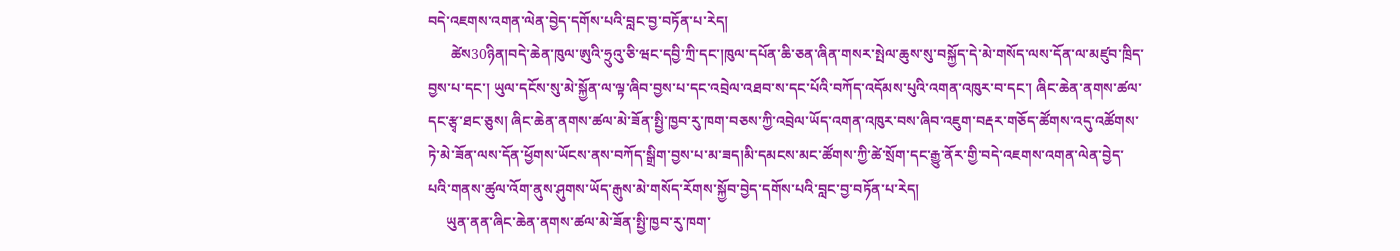བདེ་འཇགས་འགན་ལེན་བྱེད་དགོས་པའི་བླང་བྱ་བཏོན་པ་རེད།
      ཚེས30ཉིན།བདེ་ཆེན་ཁུལ་ཨུའི་ཧྲུའུ་ཅི་ཝང་དབྱི་ཀྲི་དང་།ཁུལ་དཔོན་ཆི་ཅན་ཞིན་གསར་སྤེལ་ཆུས་སུ་བསྐྱོད་དེ་མེ་གསོད་ལས་དོན་ལ་མཛུབ་ཁྲིད་བྱས་པ་དང་། ཡུལ་དངོས་སུ་མེ་སྐྱོན་ལ་ལྟ་ཞིབ་བྱས་པ་དང་འབྲེལ་འཐབ་ས་དང་པོའི་བཀོད་འདོམས་པུའི་འགན་འཁུར་བ་དང་། ཞིང་ཆེན་ནགས་ཚལ་དང་རྩྭ་ཐང་ཅུས། ཞིང་ཆེན་ནགས་ཚལ་མེ་ཟོན་སྤྱི་ཁྱབ་རུ་ཁག་བཅས་ཀྱི་འབྲེལ་ཡོད་འགན་འཁུར་བས་ཞིབ་འཇུག་བརྡར་གཅོད་ཚོགས་འདུ་འཚོགས་ཏེ་མེ་ཟོན་ལས་དོན་ཕྱོགས་ཡོངས་ནས་བཀོད་སྒྲིག་བྱས་པ་མ་ཟད།མི་དམངས་མང་ཚོགས་ཀྱི་ཚེ་སྲོག་དང་རྒྱུ་ནོར་གྱི་བདེ་འཇགས་འགན་ལེན་བྱེད་པའི་གནས་ཚུལ་འོག་ནུས་ཤུགས་ཡོད་རྒུས་མེ་གསོད་རོགས་སྐྱོབ་བྱེད་དགོས་པའི་བླང་བྱ་བཏོན་པ་རེད།
     ཡུན་ནན་ཞིང་ཆེན་ནགས་ཚལ་མེ་ཟོན་སྤྱི་ཁྱབ་རུ་ཁག་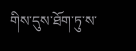གིས་དུས་ཐོག་ཏུ་ས་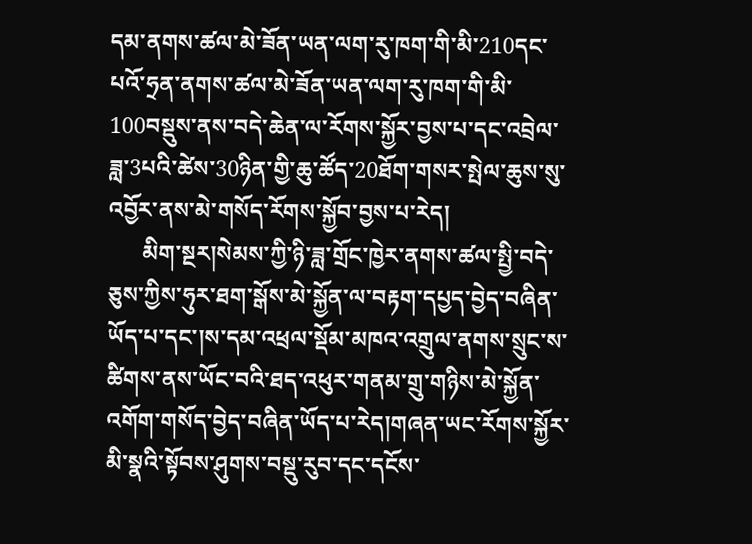དམ་ནགས་ཚལ་མེ་ཟོན་ཡན་ལག་རུ་ཁག་གི་མི་210དང་པའོ་ཧྲན་ནགས་ཚལ་མེ་ཟོན་ཡན་ལག་རུ་ཁག་གི་མི་100བསྡུས་ནས་བདེ་ཆེན་ལ་རོགས་སྐྱོར་བྱས་པ་དང་འབྲེལ་ཟླ་3པའི་ཚེས་30ཉིན་གྱི་ཆུ་ཚོད་20ཐོག་གསར་སྤེལ་ཆུས་སུ་འབྱོར་ནས་མེ་གསོད་རོགས་སྐྱོབ་བྱས་པ་རེད།
      མིག་སྔར།སེམས་ཀྱི་ཉི་ཟླ་གྲོང་ཁྱེར་ནགས་ཚལ་སྤྱི་བདེ་ཅུས་ཀྱིས་ཧུར་ཐག་སྒོས་མེ་སྐྱོན་ལ་བརྟག་དཔྱད་བྱེད་བཞིན་ཡོད་པ་དང་།ས་དམ་འཕྲལ་སྡོམ་མཁའ་འགྲུལ་ནགས་སྲུང་ས་ཚིགས་ནས་ཡོང་བའི་ཐད་འཕུར་གནམ་གྲུ་གཉིས་མེ་སྐྱོན་འགོག་གསོད་བྱེད་བཞིན་ཡོད་པ་རེད།གཞན་ཡང་རོགས་སྐྱོར་མི་སྣའི་སྟོབས་ཤུགས་བསྡུ་རུབ་དང་དངོས་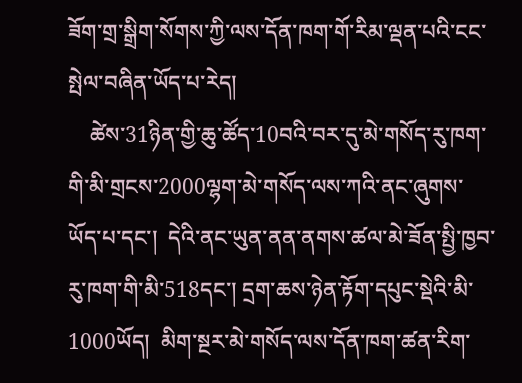ཟོག་གྲ་སྒྲིག་སོགས་ཀྱི་ལས་དོན་ཁག་གོ་རིམ་ལྡན་པའི་ངང་སྤེལ་བཞིན་ཡོད་པ་རེད།
    ཚེས་31ཉིན་གྱི་ཆུ་ཚོད་10བའི་བར་དུ་མེ་གསོད་རུ་ཁག་གི་མི་གྲངས་2000ལྷག་མེ་གསོད་ལས་ཀའི་ནང་ཞུགས་ཡོད་པ་དང་།  དེའི་ནང་ཡུན་ནན་ནགས་ཚལ་མེ་ཟོན་སྤྱི་ཁྱབ་རུ་ཁག་གི་མི་518དང་། དྲག་ཆས་ཉེན་རྟོག་དཔུང་སྡེའི་མི་1000ཡོད།  མིག་སྔར་མེ་གསོད་ལས་དོན་ཁག་ཚན་རིག་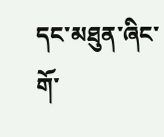དང་མཐུན་ཞིང་གོ་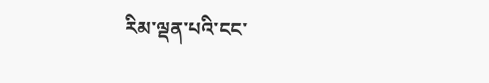རིམ་ལྡན་པའི་ངང་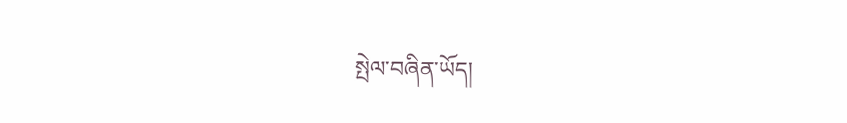སྤེལ་བཞིན་ཡོད།